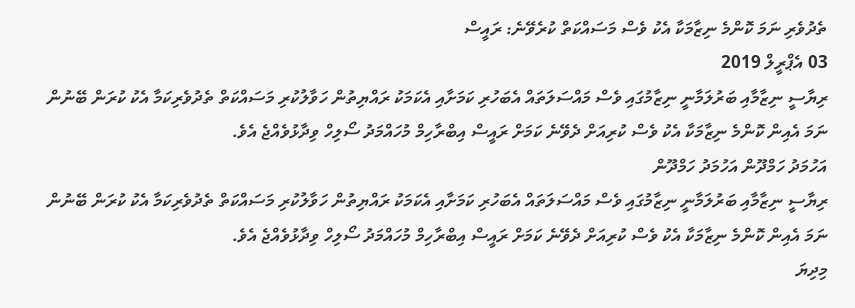ތެދުވެރި ނަމަ ކޮންމެ ނިޒާމަކާ އެކު ވެސް މަސައްކަތް ކުރެވޭނެ: ރައީސް
03 އެޕްރީލް 2019
ރިޔާސީ ނިޒާމާއި ބަރުލަމާނީ ނިޒާމުގައި ވެސް މައްސަލަތައް އެބަހުރި ކަމަށާއި އެކަމަކު ރައްޔިތުން ހަވާލުކުރި މަސައްކަތް ތެދުވެރިކަމާ އެކު ކުރަން ބޭނުން ނަމަ އެއިން ކޮންމެ ނިޒާމަކާ އެކު ވެސް ކުރިއަށް ދެވޭނެ ކަމަށް ރައީސް އިބްރާހިމް މުހައްމަދު ސޯލިހް ވިދާޅުވެއްޖެ އެވެ.
އަހުމަދު ހަމްދޫން އަހުމަދު ހަމްދޫން
ރިޔާސީ ނިޒާމާއި ބަރުލަމާނީ ނިޒާމުގައި ވެސް މައްސަލަތައް އެބަހުރި ކަމަށާއި އެކަމަކު ރައްޔިތުން ހަވާލުކުރި މަސައްކަތް ތެދުވެރިކަމާ އެކު ކުރަން ބޭނުން ނަމަ އެއިން ކޮންމެ ނިޒާމަކާ އެކު ވެސް ކުރިއަށް ދެވޭނެ ކަމަށް ރައީސް އިބްރާހިމް މުހައްމަދު ސޯލިހް ވިދާޅުވެއްޖެ އެވެ.
މިދިޔަ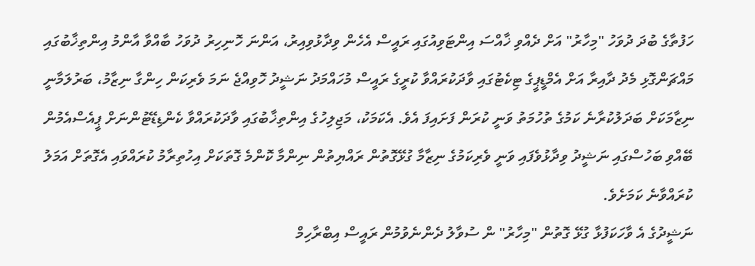ހަފުތާގެ ބުދަ ދުވަހު "މިހާރު" އަށް ދެއްވި ޚާއްސަ އިންޓަވިއުގައި ރައީސް އެހެން ވިދާޅުވިއިރު، އަންނަ ހޮނިހިރު ދުވަހު ބާއްވާ އާންމު އިންތިޚާބުގައި މައްޗަންގޮޅި މެދު ދާއިރާ އަށް އެމްޑީޕީގެ ޓިކެޓުގައި ވާދަކުރައްވާ ކުރީގެ ރައީސް މުހައްމަދު ނަޝީދު ހޮވިއްޖެ ނަމަ ވެރިކަން ހިންގާ ނިޒާމު، ބަރުލަމާނީ ނިޒާމަކަށް ބަދަލުކުރާނެ ކަމުގެ ތުހުމަތު ވަނީ ކުރަން ފަށައިފަ އެވެ. އެކަމަކު، މަޖިލިހުގެ އިންތިޚާބުގައި ވާދަކުރައްވާ ކެންޑިޑޭޓުންނަށް ޕީއެސްއެމުން ބޭއްވި ބަހުސްގައި ނަޝީދު ވިދާޅުވެފައި ވަނީ ވެރިކަމުގެ ނިޒާމާ ގުޅޭގޮތުން ރައްޔިތުން ނިންމާ ކޮންމެ ގޮތަކަށް އިހުތިރާމު ކުރައްވައި އެގޮތަށް އަމަލު ކުރައްވާނެ ކަމަށެވެ.
ނަޝީދުގެ އެ ވާހަކަފުޅާ ގުޅޭ ގޮތުން "މިހާރު" ން ސުވާލު ދެންނެވުމުން ރައީސް އިބްރާހިމް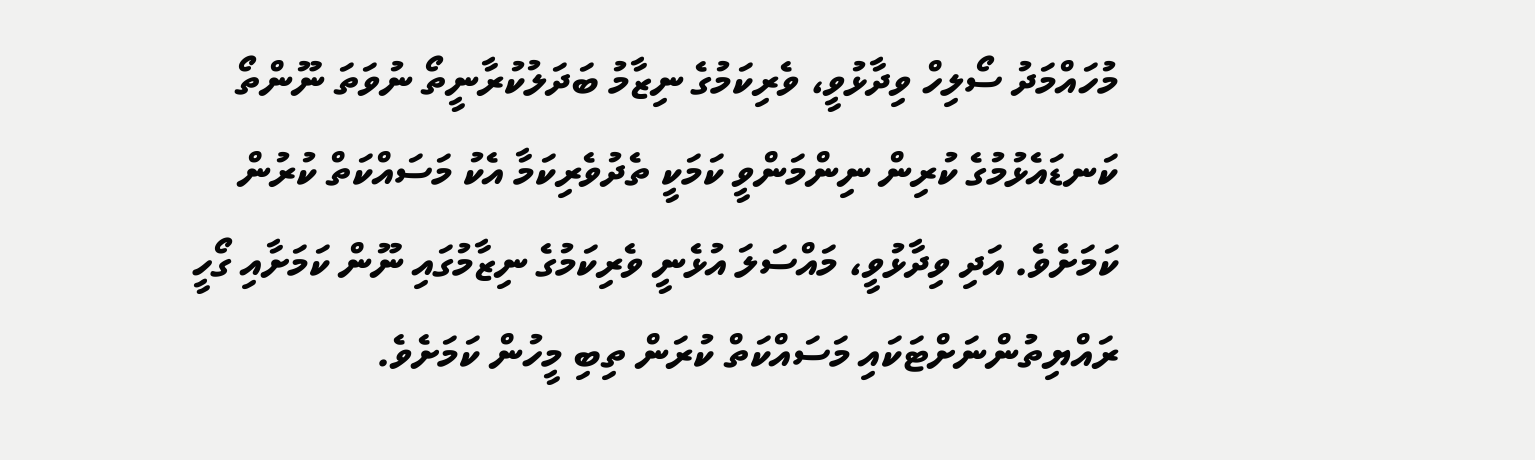މުހައްމަދު ސޯލިހް ވިދާޅުވީ، ވެރިކަމުގެ ނިޒާމު ބަދަލުކުރާނީތޯ ނުވަތަ ނޫންތޯ ކަނޑައެޅުމުގެ ކުރިން ނިންމަންވީ ކަމަކީ ތެދުވެރިކަމާ އެކު މަސައްކަތް ކުރުން ކަމަށެވެ. އަދި ވިދާޅުވީ، މައްސަލަ އުޅެނީ ވެރިކަމުގެ ނިޒާމުގައި ނޫން ކަމަށާއި ގޯހީ ރައްޔިތުންނަށްޓަކައި މަސައްކަތް ކުރަން ތިބި މީހުން ކަމަށެވެ.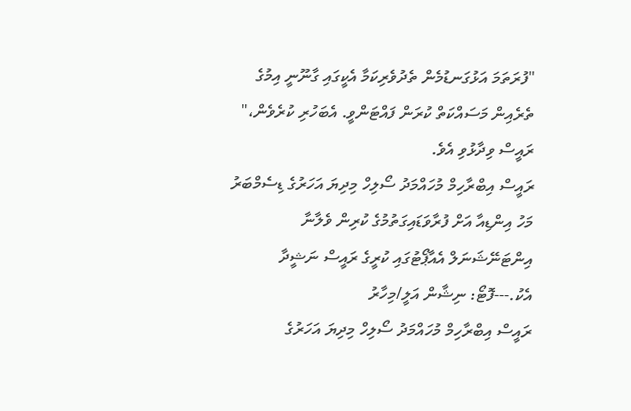"ފުރަތަމަ އަޅުގަނޑުމެން ތެދުވެރިކަމާ އެކީގައި ގާނޫނީ އިމުގެ ތެރެއިން މަސައްކަތް ކުރަން ފައްޓަންވީ. އެބަހުރި ކުރެވެން،" ރައީސް ވިދާޅުވި އެވެ.
ރައީސް އިބްރާހިމް މުހައްމަދު ސޯލިހް މިދިޔަ އަހަރުގެ ޑިސެމްބަރު މަހު އިންޑިއާ އަށް ފުރާވަޑައިގަތުމުގެ ކުރިން ވެލާނާ އިންޓަނޭޝަނަލް އެއާޕޯޓުގައި ކުރީގެ ރައީސް ނަޝީދާ އެކު.---ފޮޓޯ: ނިޝާން އަލީ/މިހާރު
ރައީސް އިބްރާހިމް މުހައްމަދު ސޯލިހް މިދިޔަ އަހަރުގެ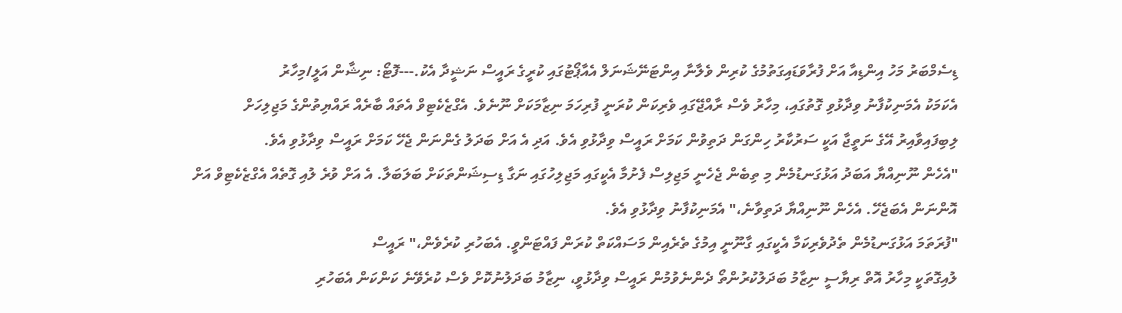ޑިސެމްބަރު މަހު އިންޑިއާ އަށް ފުރާވަޑައިގަތުމުގެ ކުރިން ވެލާނާ އިންޓަނޭޝަނަލް އެއާޕޯޓުގައި ކުރީގެ ރައީސް ނަޝީދާ އެކު.---ފޮޓޯ: ނިޝާން އަލީ/މިހާރު
އެކަމަކު އެމަނިކުފާނު ވިދާޅުވި ގޮތުގައި، މިހާރު ވެސް ރާއްޖޭގައި ވެރިކަން ކުރަނީ ފުރިހަމަ ނިޒާމަކަށް ނޫނެވެ. އެގްޒެކެޓިވް އެތައް ބާރެއް ރައްޔިތުންގެ މަޖިލިހަށް ލިބިފައިވާއިރު އޭގެ ނަތީޖާ އަކީ ސަރުކާރު ހިންގަން ދަތިވުން ކަމަށް ރައީސް ވިދާޅުވި އެވެ. އަދި އެ އަށް ބަދަލު ގެންނަން ޖެހޭ ކަމަށް ރައީސް ވިދާޅުވި އެވެ.
"އެހެން ނޫނިއްޔާ އަބަދު އަޅުގަނޑުމެން މި ތިބެން ޖެހެނީ މަޖިލިސް ފެށުމާ އެކީގައި މަޖިލިހުގައި ނަގާ ޑިސިޝަންތަކަށް ބަލަބަލާ. އެ އަށް ވުރެ ލުއި ގޮތެއް އެގްޒެކެޓިވް އަށް އޮންނަން އެބަޖެހޭ. އެހެން ނޫނިއްޔާ ދަތިވާނެ،" އެމަނިކުފާނު ވިދާޅުވި އެވެ.
"ފުރަތަމަ އަޅުގަނޑުމެން ތެދުވެރިކަމާ އެކީގައި ގާނޫނީ އިމުގެ ތެރެއިން މަސައްކަތް ކުރަން ފައްޓަންވީ. އެބަހުރި ކުރެވެން،" ރައީސް
ލުއިގޮތަކީ މިހާރު އޮތް ރިޔާސީ ނިޒާމު ބަދަލުކުރުންތޯ ދެންނެވުމުން ރައީސް ވިދާޅުވީ، ނިޒާމު ބަދަލުނުކޮށް ވެސް ކުރެވޭނެ ކަންކަން އެބަހުރި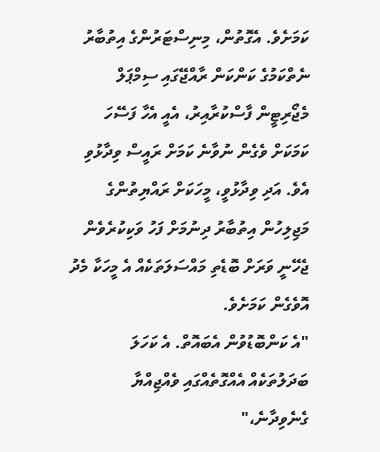ކަމަށެވެ. އެގޮތުން، މިނިސްޓަރުންގެ އިތުބާރު ނެތްކަމުގެ ކަންކަން ރާއްޖޭގައި ސިމްޕަލް މެޖޯރިޓީން ފާސްކުރާއިރު، އެއީ އެހާ ފަސޭހަ ކަމަކަށް ވެގެން ނުވާނެ ކަމަށް ރައީސް ވިދާޅުވި އެވެ. އަދި ވިދާޅުވީ، މީހަކަށް ރައްޔިތުންގެ މަޖިލިހުން އިތުބާރު ދިނުމަށް ފަހު ވަކިކުރެވެން ޖެހޭނީ ވަރަށް ބޮޑެތި މައްސަލަތަކެއް އެ މީހަކާ މެދު އޮވެގެން ކަމަށެވެ.
"އެ ކަންބޮޑުވުން އެބައޮތް. އެ ކަހަލަ ބަދަލުތަކެއް އެއްގޮތެއްގައި ވެއްޖިއްޔާ ގެނެވިދާނެ،"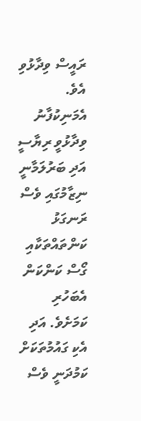ރައީސް ވިދާޅުވި އެވެ.
އެމަނިކުފާނު ވިދާޅުވީ ރިޔާސީ އަދި ބަރުލަމާނީ ނިޒާމުގައި ވެސް ރަނގަޅު ކަންތައްތަކާއި ގޯސް ކަންކަން އެބަހުރި ކަމަށެވެ. އަދި އެކި ގައުމުތަކަށް ކަމުދަނީ ވެސް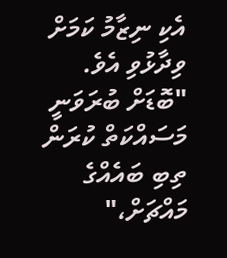އެކި ނިޒާމު ކަމަށް ވިދާޅުވި އެވެ.
"ބޮޑަށް ބުރަވަނީ މަސައްކަތް ކުރަން ތިބި ބައެއްގެ މައްޗަށް،"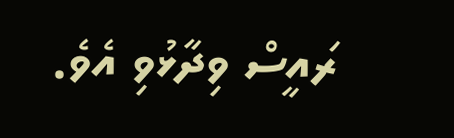ރައީސް ވިދާޅުވި އެވެ.